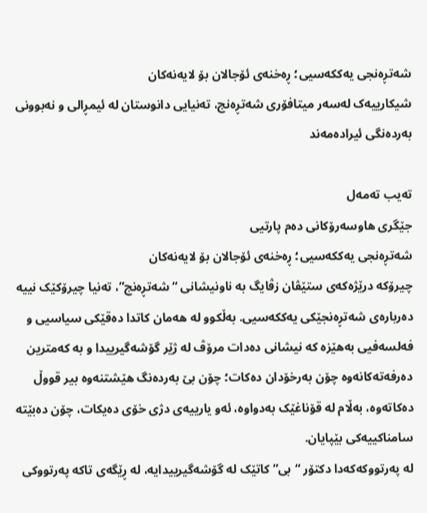شەتڕەنجی یەککەسیی؛ ڕەخنەی ئۆجالان بۆ لایەنەکان
شیکارییەک لەسەر میتافۆری شەتڕەنج، تەنیایی دانوستان لە ئیمڕالی و نەبوونی بەردەنگی ئیرادەمەند

تەیب تەمەل
جێگری هاوسەرۆکانی دەم پارتیی
شەتڕەنجی یەککەسیی؛ ڕەخنەی ئۆجالان بۆ لایەنەکان
چیرۆکە درێژەکەی ستێڤان زڤایگ بە ناونیشانی “شەتڕەنج”، تەنیا چیرۆکێک نییە دەربارەی شەتڕەنجێکی یەککەسیی. بەڵکوو لە هەمان کاتدا دەقێکی سیاسیی و فەلسەفیی بەهێزە کە نیشانی دەدات مرۆڤ لە ژێر گۆشەگیرییدا و بە کەمترین دەرفەتەکانەوە چۆن بەرخۆدان دەکات؛ چۆن بێ بەردەنگ هێشتنەوە بیر قووڵ دەکاتەوە، بەڵام لە قۆناغێک بەدواوە، ئەو یارییەی دژی خۆی دەیکات، چۆن دەبێتە سامناکییەکی بێپایان.
لە پەرتووکەکەدا دکتۆر “بی” کاتێک لە گۆشەگیرییدایە، لە ڕێگەی تاکە پەرتووکی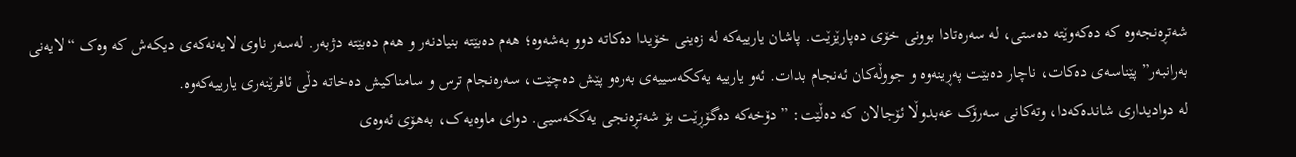شەتڕەنجەوە کە دەکەوێتە دەستی، لە سەرەتادا بوونی خۆی دەپارێزێت. پاشان یارییەکە لە زەینی خۆیدا دەکاتە دوو بەشەوە؛ هەم دەبێتە بنیادنەر و هەم دەبێتە دژبەر. لەسەر ناوی لایەنەکەی دیکەش کە وەک “لایەنی بەرانبەر” پێناسەی دەکات، ناچار دەبێت پەڕینەوە و جووڵەکان ئەنجام بدات. ئەو یارییە یەککەسییەی بەرەو پێش دەچێت، سەرەنجام ترس و سامناکیش دەخاتە دڵی ئافرێنەری یارییەکەوە.
لە دوادیداری شاندەکەدا، وتەکانی سەرۆک عەبدوڵا ئۆجالان کە دەڵێت: ”دۆخەکە دەگۆڕێت بۆ شەتڕەنجی یەککەسیی. دوای ماوەیەک، بەهۆی ئەوەی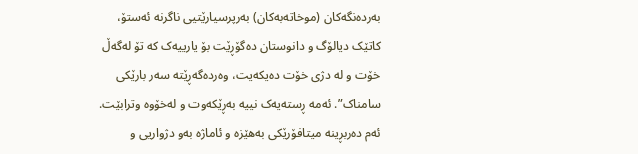بەردەنگەکان (موخاتەبەکان) بەرپرسیارێتیی ناگرنە ئەستۆ، کاتێک دیالۆگ و دانوستان دەگۆڕێت بۆ یارییەک کە تۆ لەگەڵ خۆت و لە دژی خۆت دەیکەیت، وەردەگەڕێتە سەر بارێکی سامناک”. ئەمە ڕستەیەک نییە بەڕێکەوت و لەخۆوە وترابێت. ئەم دەربڕینە میتافۆرێكی بەهێزە و ئاماژە بەو دژواریی و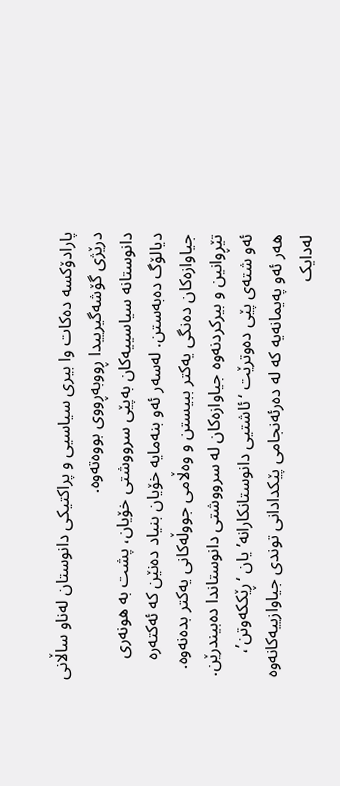پارادۆکسە دەکات وا بیری سیاسیی و پراکتیکی دانوستان لەناو ساڵانی درێژی گۆشەگیرییدا ڕووبەڕووی بووەتەوە.
دانوستانە سیاسییەکان بەپێی سرووشتی خۆیان، پشت بە هونەری دیالۆگ دەبەستن. لەسەر ئەو بنەمایە خۆیان بنیاد دەنێن کە ئەکتەرە جیاوازەکان دەنگی یەکتر ببیستن و وەڵامی جووڵەکانی یەکتر بدەنەوە. تێڕوانین و بیرکردنەوە جیاوازەکان لە سرووشتی دانوستاندا دەبیندرێن. ئەو شتەی پێی دەوترێت ‘ئاشتیی دانوستانکارانە’ یان ‘ڕێککەوتن’، هەر ئەو پەیمانەیە کە لە دەرئەنجامی پێکدادانی توندی جیاوازییەکانەوە لەدایک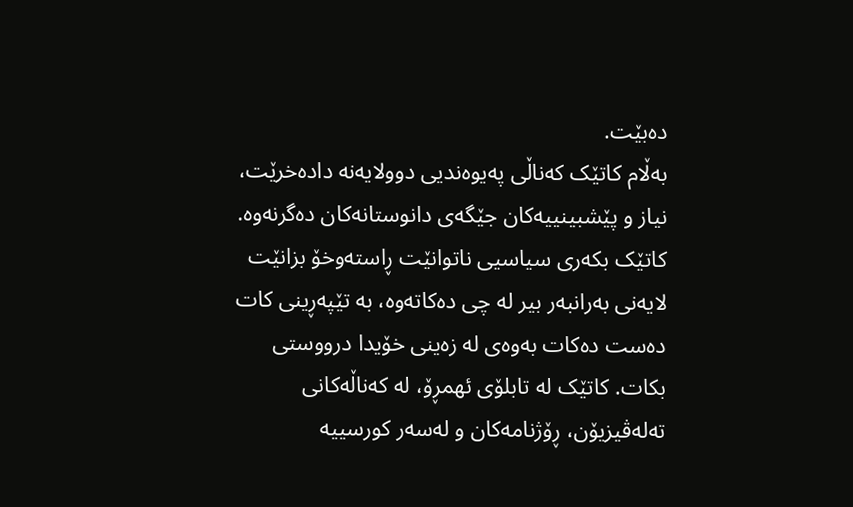دەبێت.
بەڵام کاتێک کەناڵی پەیوەندیی دوولایەنە دادەخرێت، نیاز و پێشبینییەکان جێگەی دانوستانەکان دەگرنەوە. کاتێک بکەری سیاسیی ناتوانێت ڕاستەوخۆ بزانێت لایەنی بەرانبەر بیر لە چی دەکاتەوە، بە تێپەڕینی کات دەست دەکات بەوەی لە زەینی خۆیدا درووستی بکات. کاتێک لە تابلۆی ئهمڕۆ، لە کەناڵەکانی تەلەڤیزیۆن، ڕۆژنامەکان و لەسەر کورسییە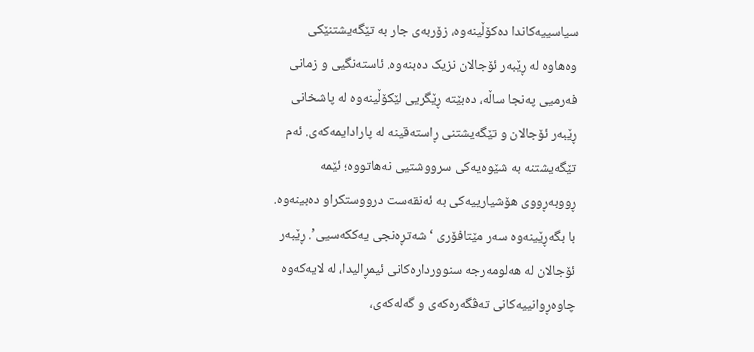سیاسییەکاندا دەکۆڵینەوە، زۆربەی جار بە تێگەیشتنێکی وەهاوە لە ڕێبەر ئۆجالان نزیک دەبنەوە. ئاستەنگیی و زمانی فەرمیی پەنجا ساڵە، دەبێتە ڕێگریی لێکۆڵینەوە لە پاشخانی ڕێبەر ئۆجالان و تێگەیشتنی ڕاستەقینە لە پارادایمەکەی. ئەم تێگەیشتنە بە شێوەیەکی سرووشتیی نەهاتووە؛ ئێمە ڕووبەڕووی هۆشیارییەکی بە ئەنقەست درووستکراو دەبینەوە.
با بگەڕێینەوە سەر مێتافۆری ‘شەتڕەنجی یەککەسیی’. ڕێبەر ئۆجالان لە هەلومەرجە سنووردارەکانی ئیمڕالیدا، لە لایەکەوە چاوەڕوانییەکانی تەڤگەرەکەی و گەلەکەی،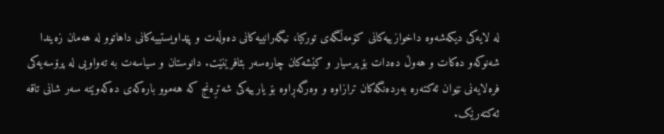لە لایەکی دیکەشەوە داخوازییەکانی کۆمەڵگەی تورکیا، نیگەرانییەکانی دەوڵەت و پێداویستییەکانی داهاتوو لە هەمان زەیندا شەنوکەو دەکات و هەوڵ دەدات بۆ پرسیار و کێشەکان چارەسەر بئافرێنێت. دانوستان و سیاسەت بە تەواویی لە پرۆسەیەکی فرەلایەنی نێوان ئەکتەرە بەردەنگەکان ترازاوە و وەرگەڕاوە بۆ یارییەکی شەتڕەنج کە هەموو بارەکەی دەکەوێتە سەر شانی تاقە ئەکتەرێک.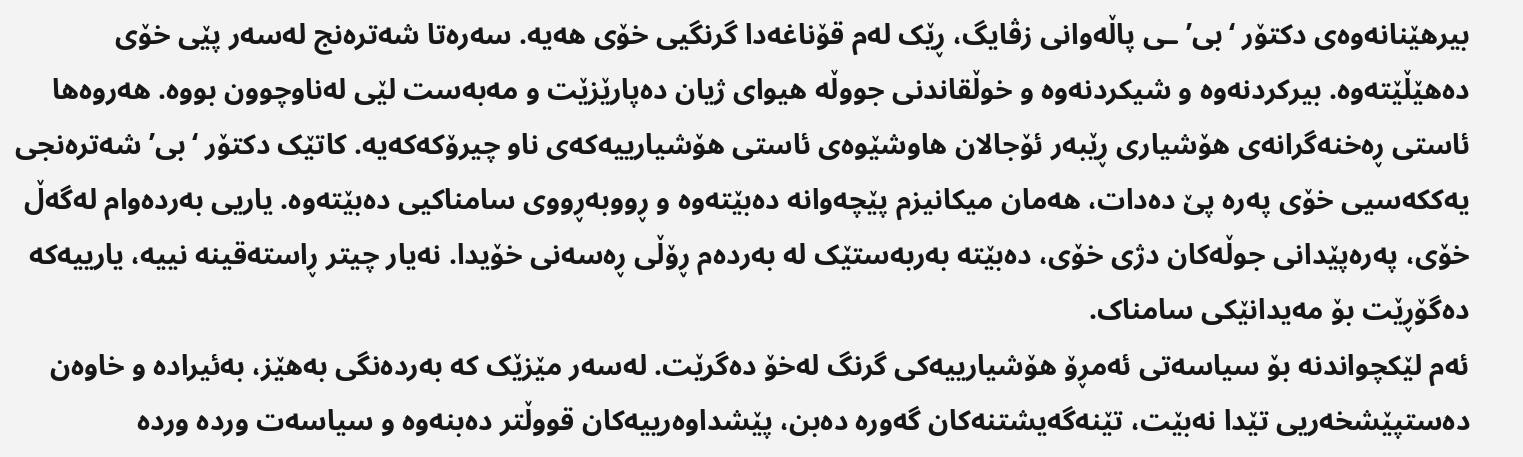بیرهێنانەوەی دکتۆر ‘بی’ـی پاڵەوانی زڤایگ، ڕێک لەم قۆناغەدا گرنگیی خۆی هەیە. سەرەتا شەترەنج لەسەر پێی خۆی دەهێڵێتەوە. بیرکردنەوە و شیکردنەوە و خوڵقاندنی جووڵە هیوای ژیان دەپارێزێت و مەبەست لێی لەناوچوون بووە. هەروەها ئاستی ڕەخنەگرانەی هۆشیاری ڕێبەر ئۆجالان هاوشێوەی ئاستی هۆشیارییەکەی ناو چیرۆکەکەیە. کاتێک دکتۆر ‘بی’ شەترەنجی یەککەسیی خۆی پەرە پێ دەدات، هەمان میکانیزم پێچەوانە دەبێتەوە و ڕووبەڕووی سامناکیی دەبێتەوە. یاریی بەردەوام لەگەڵ خۆی، پەرەپێدانی جوڵەکان دژی خۆی، دەبێتە بەربەستێک لە بەردەم ڕۆڵی ڕەسەنی خۆیدا. نەیار چیتر ڕاستەقینە نییە، یارییەکە دەگۆڕێت بۆ مەیدانێکی سامناک.
ئەم لێکچواندنە بۆ سیاسەتی ئەمڕۆ هۆشیارییەکی گرنگ لەخۆ دەگرێت. لەسەر مێزێک کە بەردەنگی بەهێز، بەئیرادە و خاوەن دەستپێشخەریی تێدا نەبێت، تێنەگەیشتنەکان گەورە دەبن، پێشداوەرییەکان قووڵتر دەبنەوە و سیاسەت وردە وردە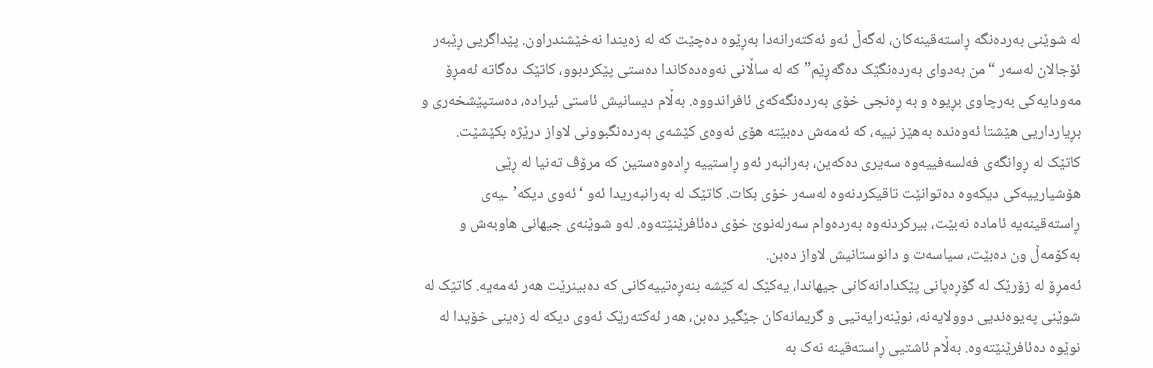لە شوێنی بەردەنگە ڕاستەقینەکان، لەگەڵ ئەو ئەکتەرانەدا بەڕێوە دەچێت کە لە زەیندا نەخێشندراون. پێداگریی ڕێبەر ئۆجالان لەسەر “من بەدوای بەردەنگێک دەگەڕێم” کە لە ساڵانی نەوەدەکاندا دەستی پێکردبوو، کاتێک دەگاتە ئەمڕۆ مەودایەکی بەرچاوی بڕیوە و بە ڕەنجی خۆی بەردەنگەکەی ئافراندووە. بەڵام دیسانیش ئاستی ئیرادە، دەستپێشخەری و بڕیارداریی هێشتا ئەوەندە بەهێز نییە، کە ئەمەش دەبێتە هۆی ئەوەی کێشەی بەردەنگبوونی لاواز درێژە بکێشێت.
کاتێک لە ڕوانگەی فەلسەفییەوە سەیری دەکەین، بەرانبەر ئەو ڕاستییە ڕادەوەستین کە مرۆڤ تەنیا لە ڕێی هۆشیارییەکی دیکەوە دەتوانێت تاقیکردنەوە لەسەر خۆی بکات. کاتێک لە بەرانبەریدا ئەو ‘ئەوی دیکە’ـیەی ڕاستەقینەیە ئامادە نەبێت، بیرکردنەوە بەردەوام سەرلەنوێ خۆی دەئافرێنێتەوە. لەو شوێنەی جیهانی هاوبەش و بەکۆمەڵ ون دەبێت، سیاسەت و دانوستانیش لاواز دەبن.
ئەمڕۆ لە زۆرێک لە گۆڕەپانی پێکدادانەکانی جیهاندا، یەکێک لە کێشە بنەڕەتییەکانی کە دەبینرێت هەر ئەمەیە. کاتێک لە شوێنی پەیوەندیی دوولایەنە، نوێنەرایەتیی و گریمانەکان جێگیر دەبن، هەر ئەکتەرێک ئەوی دیکە لە زەینی خۆیدا لە نوێوە دەئافرێنێتەوە. بەڵام ئاشتیی ڕاستەقینە نەک بە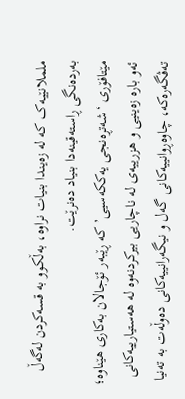ململانێیەک کە لە زەیندا بنیات نراوە، بەڵکوو بە قسەکردن لەگەڵ بەردەنگی ڕاستەقینەدا بنیاد دەنرێت.
مێتافۆری ‘شەتڕەنجی یەککەسیی’ کە ڕێبەر ئۆجالان بەکاری هێناوە؛ ئەو بارە زەینیی و هزرییەی لە ناچاریی بیرکردنەوە لە هەستیارییەکانی تەڤگەرەکە، چاوەڕوانییەکانی گەل و نیگەرانییەکانی دەوڵەت بە تەنیا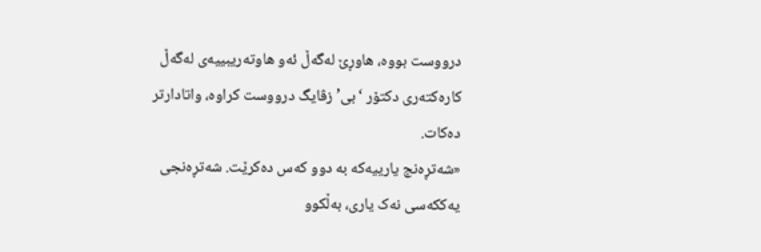درووست بووە، هاوڕێ لەگەڵ ئەو هاوتەریبییەی لەگەڵ کارەکتەری دکتۆر ‘بی’ زڤایگ درووست کراوە، واتادارتر دەکات.
«شەتڕەنج یارییەکە بە دوو کەس دەکرێت. شەتڕەنجی یەککەسی نەک یاری، بەڵکوو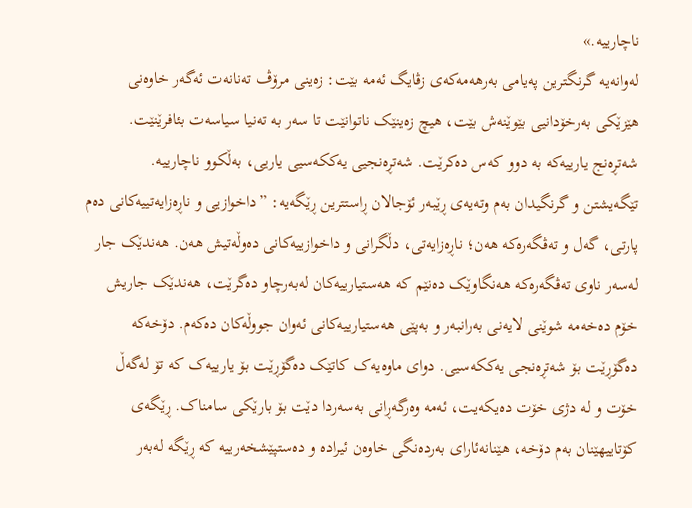ناچارییە.»
لەوانەیە گرنگترین پەیامی بەرهەمەکەی زڤایگ ئەمە بێت: زەینی مرۆڤ تەنانەت ئەگەر خاوەنی هێزێکی بەرخۆدانیی بێوێنەش بێت، هیچ زەینێک ناتوانێت تا سەر بە تەنیا سیاسەت بئافرێنێت. شەتڕەنج یارییەکە بە دوو کەس دەکرێت. شەتڕەنجیی یەککەسیی یاریی، بەڵکوو ناچارییە.
تێگەیشتن و گرنگیدان بەم وتەیەی ڕێبەر ئۆجالان ڕاستترین ڕێگەیە: ”داخوازیی و ناڕەزایەتییەکانی دەم پارتی، گەل و تەڤگەرەکە هەن؛ ناڕەزایەتی، دڵگرانی و داخوازییەکانی دەوڵەتیش هەن. هەندێک جار لەسەر ناوی تەڤگەرەکە هەنگاوێک دەنێم کە هەستیارییەکان لەبەرچاو دەگرێت، هەندێک جاریش خۆم دەخەمە شوێنی لایەنی بەرانبەر و بەپێی هەستیارییەکانی ئەوان جووڵەکان دەکەم. دۆخەکە دەگۆڕێت بۆ شەتڕەنجی یەککەسیی. دوای ماوەیەک کاتێک دەگۆڕێت بۆ یارییەک کە تۆ لەگەڵ خۆت و لە دژی خۆت دەیکەیت، ئەمە وەرگەڕانی بەسەردا دێت بۆ بارێکی سامناک. ڕێگەی کۆتاییهێنان بەم دۆخە، هێنانەئارای بەردەنگی خاوەن ئیرادە و دەستپێشخەرییە کە ڕێگە لەبەر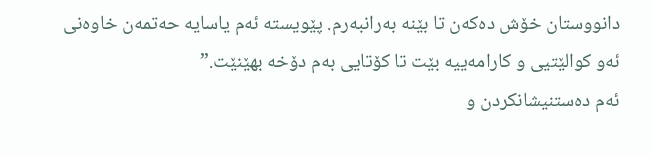دانووستان خۆش دەکەن تا بێنە بەرانبەرم. پێویستە ئەم یاسایە حەتمەن خاوەنی ئەو کوالێتیی و کارامەییە بێت تا کۆتایی بەم دۆخە بهێنێت.”
ئەم دەستنیشانکردن و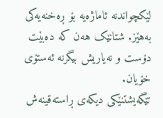لێکچواندنە ئاماژەیە بۆ ڕەخنەیەکی بەهێز. شتانێک هەن کە دەبێت دۆست و نەیاریش بیگرنە ئەستۆی خۆیان.
تێگەیشتنێکی دیکەی ڕاستەقینەش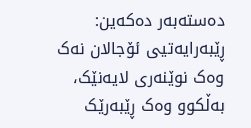دەستەبەر دەکەین: ڕێبەرایەتیی ئۆجالان نەک وەک نوێنەری لایەنێک، بەڵکوو وەک ڕێبەرێک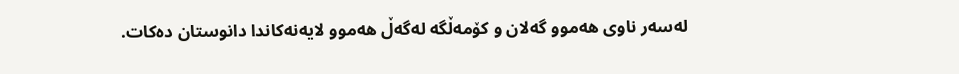لەسەر ناوی هەموو گەلان و کۆمەڵگە لەگەڵ هەموو لایەنەکاندا دانوستان دەکات.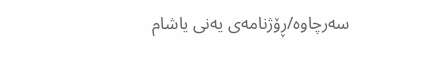سەرچاوە/ڕۆژنامەی یەنی یاشام